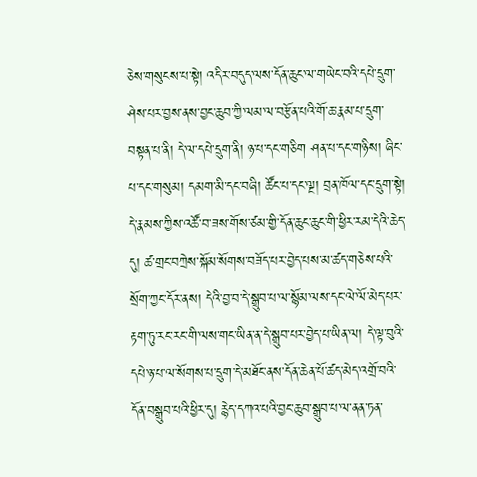ཅེས་གསུངས་པ་སྟེ། འདིར་བདུད་ལས་དོན་ཆུང་ལ་གཡེང་བའི་དཔེ་དྲུག་ཤེས་པར་བྱས་ནས་བྱང་ཆུབ་ཀྱི་ལམ་ལ་བརྩོན་པའི་གོ་ཆ་རྣམ་པ་དྲུག་བསྟན་པ་ནི། དེ་ལ་དཔེ་དྲུག་ནི། ཉ་པ་དང་གཅིག ཤན་པ་དང་གཉིས། ཞིང་པ་དང་གསུམ། དམག་མི་དང་བཞི། ཚོང་པ་དང་ལྔ། བྲན་ཁོལ་དང་དྲུག་སྟེ། དེ་རྣམས་ཀྱིས་འཚོ་བ་ཟས་གོས་ཙམ་གྱི་དོན་ཆུང་ཆུང་གི་ཕྱིར་རམ་དེའི་ཆེད་དུ། ཚ་གྲང་བཀྲེས་སྐོམ་སོགས་བཟོད་པར་བྱེད་པས་མ་ཚད་གཅེས་པའི་སྲོག་ཀྱང་དོར་ནས། དེའི་བྱ་བ་དེ་སྒྲུབ་པ་ལ་སྙོམ་ལས་དང་ལེ་ལོ་མེད་པར་རྟག་ཏུ་རང་རང་གི་ལས་གང་ཡིན་ན་དེ་སྒྲུབ་པར་བྱེད་པ་ཡིན་ལ། དེ་ལྟ་བུའི་དཔེ་ཉ་པ་ལ་སོགས་པ་དྲུག་དེ་མཐོང་ནས་དོན་ཆེན་པོ་ཚད་མེད་འགྲོ་བའི་དོན་བསྒྲུབ་པའི་ཕྱིར་དུ། རྙེད་དཀའ་པའི་བྱང་ཆུབ་སྒྲུབ་པ་ལ་ནན་ཏན་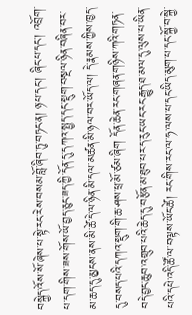བསྐྱེད་འོས་སོ་ཞེས་པ་སྟེ་རང་རེས་བསམ་བློ་ཞིབ་ཏུ་བཏང་ན། ཉ་པ་དང་། ཞིང་པ་དང་། འབྲོག་པ་དག་གིས་ཟས་གོས་ཡོ་བྱད་ཅུང་ཟད་ཀྱི་དོན་དུ་དཀའ་སྤྱད་དང་སྡུག་བསྔལ་ཉིན་བཞིན་བར་མ་ཆད་དུ་མྱངས་ནས་མི་ཚེ་དེ་ལ་ཉིན་མི་དལ་མཚན་མི་ཉལ་བར་ཡོད་ལ། དེ་རྣམས་ཀྱིས་ཁྱད་དུ་བསད་པའི་དཀའ་སྡུག་གི་ཆ་ཤས་ཕྲ་མོ་ཙམ་ཞིག དོན་ཆེན་རང་གཞན་གཉིས་ཀའི་གཏན་བདེ་བྱང་ཆུབ་འགྲུབ་པའི་ཆེད་དུ་བརྩོན་མ་ཐུབ་པར་ད་རུང་ཡང་རང་རྒྱུད་ཐ་མལ་དུ་ལུས་པ་ཡིན་པའི་དཔེ་འདི་ཚོ་ལ་བལྟས་ཡོང་ཚེ། རང་གིས་རང་ལ་ཧ་ལས་པ་དང་ཡིད་མུག་པ་དང་སྐྱོ་བ་སྐྱེ་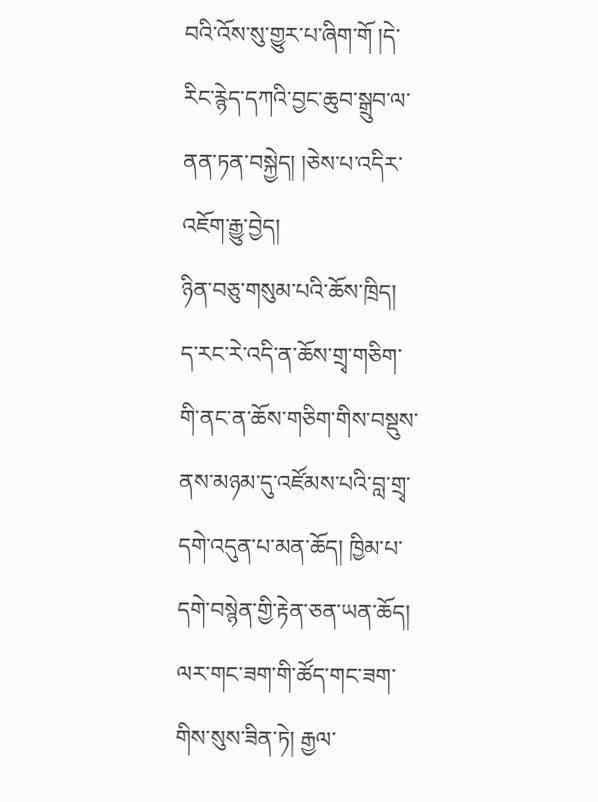བའི་འོས་སུ་གྱུར་པ་ཞིག་གོ །དེ་རིང་རྙེད་དཀའི་བྱང་ཆུབ་སྒྲུབ་ལ་ནན་ཏན་བསྐྱེད། །ཅེས་པ་འདིར་འཇོག་རྒྱུ་བྱེད།
ཉིན་བཅུ་གསུམ་པའི་ཆོས་ཁྲིད།
ད་རང་རེ་འདི་ན་ཆོས་གྲྭ་གཅིག་གི་ནང་ན་ཆོས་གཅིག་གིས་བསྡུས་ནས་མཉམ་དུ་འཛོམས་པའི་བླ་གྲྭ་དགེ་འདུན་པ་མན་ཆོད། ཁྱིམ་པ་དགེ་བསྙེན་གྱི་རྟེན་ཅན་ཡན་ཆོད། ལར་གང་ཟག་གི་ཚོད་གང་ཟག་གིས་སུས་ཟིན་ཏེ། རྒྱལ་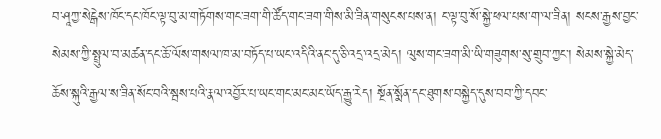བ་ཤཱཀྱ་སེངྒེས་ཁོང་དང་ཁོང་ལྟ་བུ་མ་གཏོགས་གང་ཟག་གི་ཚོད་གང་ཟག་གིས་མི་ཟིན་གསུངས་པས་ན། ང་ལྟ་བུ་སོ་སྐྱེ་ཕལ་པས་ག་ལ་ཟིན། སངས་རྒྱས་བྱང་སེམས་ཀྱི་སྤྲུལ་བ་མཚན་དང་ཆོ་ལོས་གསལ་ཁ་མ་བཏོད་པ་ཡང་འདིའི་ནང་དུ་ཅི་འདྲ་འདྲ་མེད། ལུས་གང་ཟག་མི་ཡི་གཟུགས་སུ་གྲུབ་ཀྱང་། སེམས་སྐྱེ་མེད་ཆོས་སྐུའི་རྒྱལ་ས་ཟིན་སོང་བའི་སྦས་པའི་རྣལ་འབྱོར་པ་ཡང་གང་མང་མང་ཡོད་རྒྱུ་རེད། སྔོན་སྨོན་དང་ཐུགས་བསྐྱེད་དུས་བབ་ཀྱི་དབང་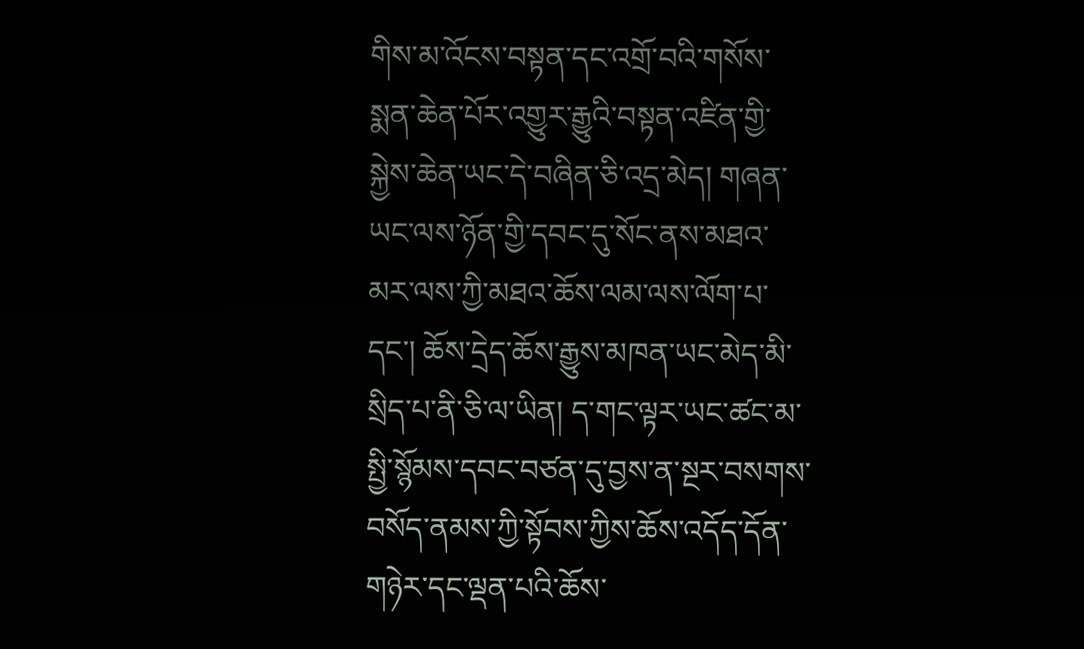གིས་མ་འོངས་བསྟན་དང་འགྲོ་བའི་གསོས་སྨན་ཆེན་པོར་འགྱུར་རྒྱུའི་བསྟན་འཛིན་གྱི་སྐྱེས་ཆེན་ཡང་དེ་བཞིན་ཅི་འདྲ་མེད། གཞན་ཡང་ལས་ཉོན་གྱི་དབང་དུ་སོང་ནས་མཐའ་མར་ལས་ཀྱི་མཐའ་ཆོས་ལམ་ལས་ལོག་པ་དང་། ཆོས་དྲེད་ཆོས་རྒྱུས་མཁན་ཡང་མེད་མི་སྲིད་པ་ནི་ཅི་ལ་ཡིན། ད་གང་ལྟར་ཡང་ཚང་མ་སྤྱི་སྙོམས་དབང་བཙན་དུ་བྱས་ན་སྔར་བསགས་བསོད་ནམས་ཀྱི་སྟོབས་ཀྱིས་ཆོས་འདོད་དོན་གཉེར་དང་ལྡན་པའི་ཆོས་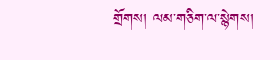གྲོགས། ལམ་གཅིག་ལ་སྙེགས།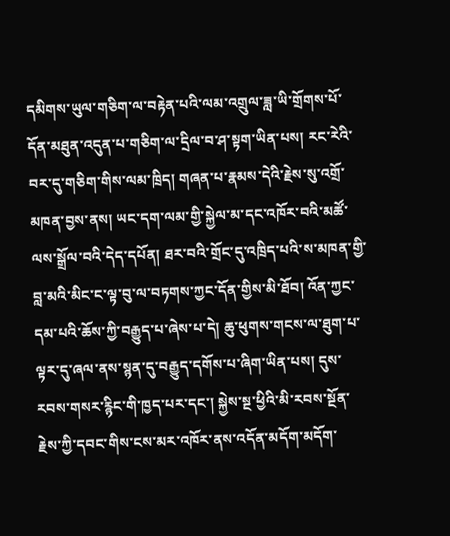དམིགས་ཡུལ་གཅིག་ལ་བརྟེན་པའི་ལམ་འགྲུལ་ཟླ་ཡི་གྲོགས་པོ་དོན་མཐུན་འདུན་པ་གཅིག་ལ་དྲིལ་བ་ཤ་སྟག་ཡིན་པས། རང་རེའི་བར་དུ་གཅིག་གིས་ལམ་ཁྲིད། གཞན་པ་རྣམས་དེའི་རྗེས་སུ་འགྲོ་མཁན་བྱས་ནས། ཡང་དག་ལམ་གྱི་སྐྱེལ་མ་དང་འཁོར་བའི་མཚོ་ལས་སྒྲོལ་བའི་དེད་དཔོན། ཐར་བའི་གྲོང་དུ་འཁྲིད་པའི་ས་མཁན་གྱི་བླ་མའི་མིང་ང་ལྟ་བུ་ལ་བཏགས་ཀྱང་དོན་གྱིས་མི་ཐོབ། འོན་ཀྱང་དམ་པའི་ཆོས་ཀྱི་བརྒྱུད་པ་ཞེས་པ་དེ། ཆུ་ཕུགས་གངས་ལ་ཐུག་པ་ལྟར་དུ་ཞལ་ནས་སྙན་དུ་བརྒྱུད་དགོས་པ་ཞིག་ཡིན་པས། དུས་རབས་གསར་རྙིང་གི་ཁྱད་པར་དང་། སྐྱེས་སྔ་ཕྱིའི་མི་རབས་སྔོན་རྗེས་ཀྱི་དབང་གིས་ངས་མར་འཁོར་ནས་འདོན་མདོག་མདོག་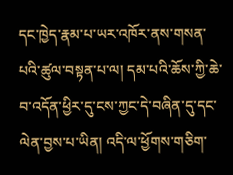དང་ཁྱེད་རྣམ་པ་ཡར་འཁོར་ནས་གསན་པའི་ཚུལ་བསྟན་པ་ལ། དམ་པའི་ཆོས་ཀྱི་ཆེ་བ་འདོན་ཕྱིར་དུ་ངས་ཀྱང་དེ་བཞིན་དུ་དང་ལེན་བྱས་པ་ཡིན། འདི་ལ་ཕྱོགས་གཅིག་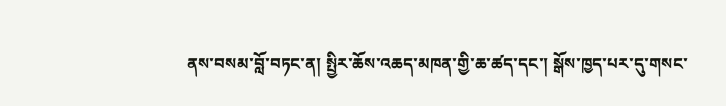ནས་བསམ་བློ་བཏང་ན། སྤྱིར་ཆོས་འཆད་མཁན་གྱི་ཆ་ཚད་དང་། སྒོས་ཁྱད་པར་དུ་གསང་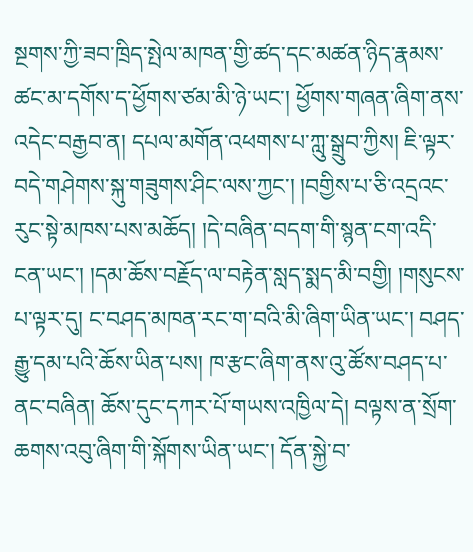སྔགས་ཀྱི་ཟབ་ཁྲིད་སྤེལ་མཁན་གྱི་ཚད་དང་མཚན་ཉིད་རྣམས་ཚང་མ་དགོས་ད་ཕྱོགས་ཙམ་མི་ཉེ་ཡང་། ཕྱོགས་གཞན་ཞིག་ནས་འདེང་བརྒྱབ་ན། དཔལ་མགོན་འཕགས་པ་ཀླུ་སྒྲུབ་ཀྱིས། ཇི་ལྟར་བདེ་གཤེགས་སྐུ་གཟུགས་ཤིང་ལས་ཀྱང་། །བགྱིས་པ་ཅི་འདྲའང་རུང་སྟེ་མཁས་པས་མཆོད། །དེ་བཞིན་བདག་གི་སྙན་ངག་འདི་ངན་ཡང་། །དམ་ཆོས་བརྗོད་ལ་བརྟེན་སླད་སྨད་མི་བགྱི། །གསུངས་པ་ལྟར་དུ། ང་བཤད་མཁན་རང་ག་བའི་མི་ཞིག་ཡིན་ཡང་། བཤད་རྒྱུ་དམ་པའི་ཆོས་ཡིན་པས། ཁ་རྩང་ཞིག་ནས་འུ་ཚོས་བཤད་པ་ནང་བཞིན། ཆོས་དུང་དཀར་པོ་གཡས་འཁྱིལ་དེ། བལྟས་ན་སྲོག་ཆགས་འབུ་ཞིག་གི་སྐོགས་ཡིན་ཡང་། དོན་སྐྱེ་བ་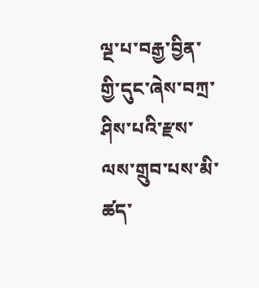ལྔ་པ་བརྒྱ་བྱིན་གྱི་དུང་ཞེས་བཀྲ་ཤིས་པའི་རྫས་ལས་གྲུབ་པས་མི་ཚད་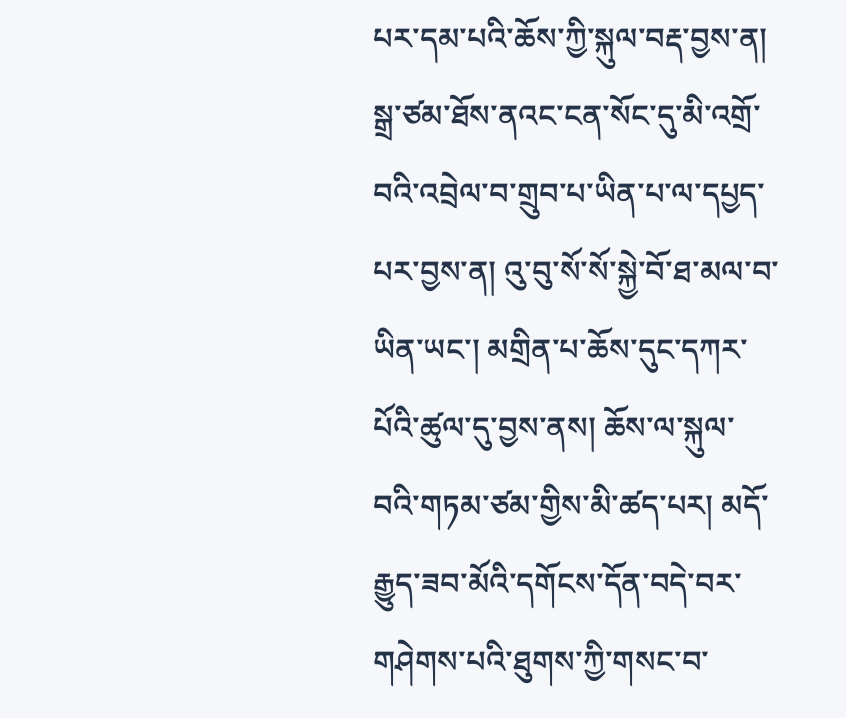པར་དམ་པའི་ཆོས་ཀྱི་སྐུལ་བརྡ་བྱས་ན། སྒྲ་ཙམ་ཐོས་ནའང་ངན་སོང་དུ་མི་འགྲོ་བའི་འབྲེལ་བ་གྲུབ་པ་ཡིན་པ་ལ་དཔྱད་པར་བྱས་ན། འུ་བུ་སོ་སོ་སྐྱེ་བོ་ཐ་མལ་བ་ཡིན་ཡང་། མགྲིན་པ་ཆོས་དུང་དཀར་པོའི་ཚུལ་དུ་བྱས་ནས། ཆོས་ལ་སྐུལ་བའི་གཏམ་ཙམ་གྱིས་མི་ཚད་པར། མདོ་རྒྱུད་ཟབ་མོའི་དགོངས་དོན་བདེ་བར་གཤེགས་པའི་ཐུགས་ཀྱི་གསང་བ་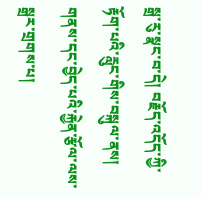སྒྲ་རུ་སྣང་བ་དེ། བརྗོད་འདོད་ཀྱི་རྟོག་པའི་རླུང་གིས་བསྐུལ་ནས། གནས་དང་བྱེད་པའི་རྐྱེན་རྩོལ་ལས་སྒྲར་གྲགས་པ།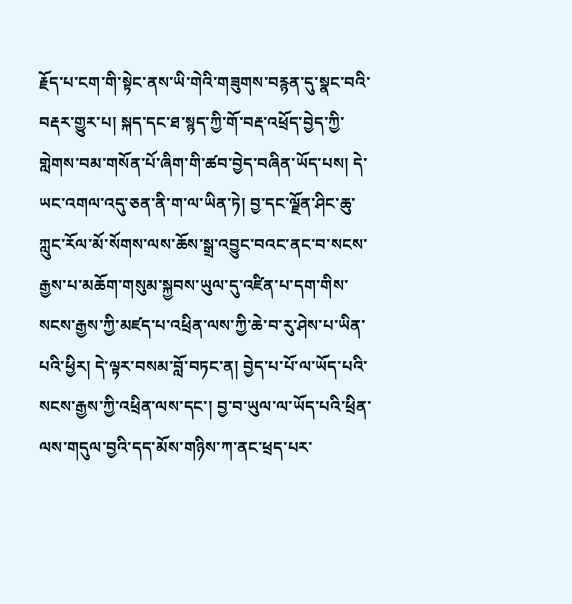རྗོད་པ་ངག་གི་སྟེང་ནས་ཡི་གེའི་གཟུགས་བརྙན་དུ་སྣང་བའི་བརྡར་གྱུར་པ། སྐད་དང་ཐ་སྙད་ཀྱི་གོ་བརྡ་འཕྲོད་བྱེད་ཀྱི་གླེགས་བམ་གསོན་པོ་ཞིག་གི་ཚབ་བྱེད་བཞིན་ཡོད་པས། དེ་ཡང་འགལ་འདུ་ཅན་ནི་ག་ལ་ཡིན་ཏེ། བྱ་དང་ལྗོན་ཤིང་ཆུ་ཀླུང་རོལ་མོ་སོགས་ལས་ཆོས་སྒྲ་འབྱུང་བའང་ནང་བ་སངས་རྒྱས་པ་མཆོག་གསུམ་སྐྱབས་ཡུལ་དུ་འཛིན་པ་དག་གིས་སངས་རྒྱས་ཀྱི་མཛད་པ་འཕྲིན་ལས་ཀྱི་ཆེ་བ་རུ་ཤེས་པ་ཡིན་པའི་ཕྱིར། དེ་ལྟར་བསམ་བློ་བཏང་ན། བྱེད་པ་པོ་ལ་ཡོད་པའི་སངས་རྒྱས་ཀྱི་འཕྲིན་ལས་དང་། བྱ་བ་ཡུལ་ལ་ཡོད་པའི་ཕྲིན་ལས་གདུལ་བྱའི་དད་མོས་གཉིས་ཀ་ནང་ཕྲད་པར་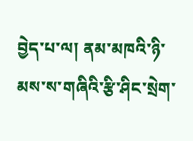བྱེད་པ་ལ། ནམ་མཁའི་ཉི་མས་ས་གཞིའི་རྩི་ཤིང་སྲེག་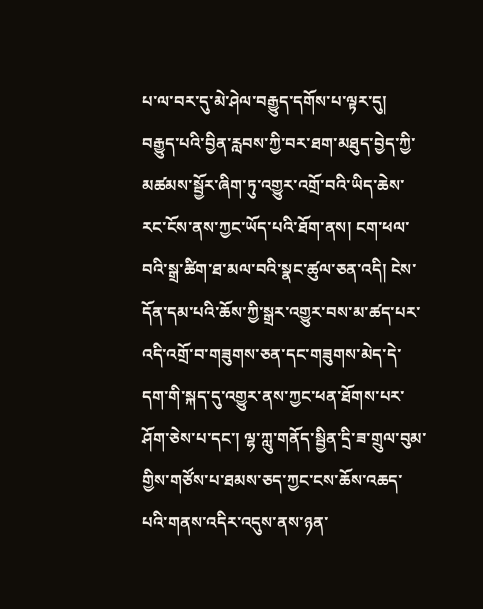པ་ལ་བར་དུ་མེ་ཤེལ་བརྒྱུད་དགོས་པ་ལྟར་དུ། བརྒྱུད་པའི་བྱིན་རླབས་ཀྱི་བར་ཐག་མཐུད་བྱེད་ཀྱི་མཚམས་སྦྱོར་ཞིག་ཏུ་འགྱུར་འགྲོ་བའི་ཡིད་ཆེས་རང་ངོས་ནས་ཀྱང་ཡོད་པའི་ཐོག་ནས། ངག་ཕལ་བའི་སྒྲ་ཚིག་ཐ་མལ་བའི་སྣང་ཚུལ་ཅན་འདི། ངེས་དོན་དམ་པའི་ཆོས་ཀྱི་སྒྲར་འགྱུར་བས་མ་ཚད་པར་འདི་འགྲོ་བ་གཟུགས་ཅན་དང་གཟུགས་མེད་དེ་དག་གི་སྐད་དུ་འགྱུར་ནས་ཀྱང་ཕན་ཐོགས་པར་ཤོག་ཅེས་པ་དང་། ལྷ་ཀླུ་གནོད་སྦྱིན་དྲི་ཟ་གྲུལ་བུམ་གྱིས་གཙོས་པ་ཐམས་ཅད་ཀྱང་ངས་ཆོས་འཆད་པའི་གནས་འདིར་འདུས་ནས་ཉན་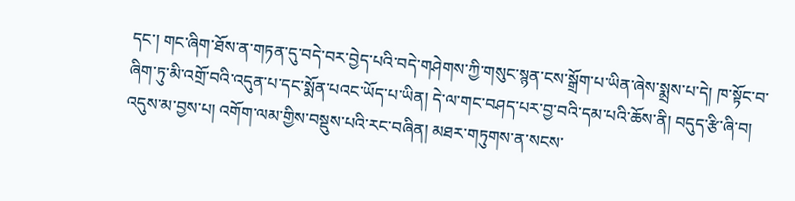དང་། གང་ཞིག་ཐོས་ན་གཏན་དུ་བདེ་བར་བྱེད་པའི་བདེ་གཤེགས་ཀྱི་གསུང་སྙན་ངས་སྒྲོག་པ་ཡིན་ཞེས་སྨྲས་པ་དེ། ཁ་སྟོང་བ་ཞིག་ཏུ་མི་འགྲོ་བའི་འདུན་པ་དང་སྨོན་པའང་ཡོད་པ་ཡིན། དེ་ལ་གང་བཤད་པར་བྱ་བའི་དམ་པའི་ཆོས་ནི། བདུད་རྩི་ཞི་བ། འདུས་མ་བྱས་པ། འགོག་ལམ་གྱིས་བསྡུས་པའི་རང་བཞིན། མཐར་གཏུགས་ན་སངས་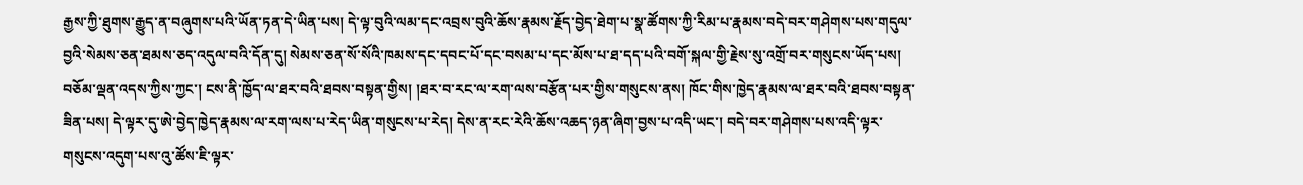རྒྱས་ཀྱི་ཐུགས་རྒྱུད་ན་བཞུགས་པའི་ཡོན་ཏན་དེ་ཡིན་པས། དེ་ལྟ་བུའི་ལམ་དང་འབྲས་བུའི་ཆོས་རྣམས་རྗོད་བྱེད་ཐེག་པ་སྣ་ཚོགས་ཀྱི་རིམ་པ་རྣམས་བདེ་བར་གཤེགས་པས་གདུལ་བྱའི་སེམས་ཅན་ཐམས་ཅད་འདུལ་བའི་དོན་དུ། སེམས་ཅན་སོ་སོའི་ཁམས་དང་དབང་པོ་དང་བསམ་པ་དང་མོས་པ་ཐ་དད་པའི་བགོ་སྐལ་གྱི་རྗེས་སུ་འགྲོ་བར་གསུངས་ཡོད་པས། བཅོམ་ལྡན་འདས་ཀྱིས་ཀྱང་། ངས་ནི་ཁྱོད་ལ་ཐར་བའི་ཐབས་བསྟན་གྱིས། །ཐར་བ་རང་ལ་རག་ལས་བརྩོན་པར་གྱིས་གསུངས་ནས། ཁོང་གིས་ཁྱེད་རྣམས་ལ་ཐར་བའི་ཐབས་བསྟན་ཟིན་པས། དེ་ལྟར་དུ་ཨེ་བྱེད་ཁྱེད་རྣམས་ལ་རག་ལས་པ་རེད་ཡིན་གསུངས་པ་རེད། དེས་ན་རང་རེའི་ཆོས་འཆད་ཉན་ཞིག་བྱས་པ་འདི་ཡང་། བདེ་བར་གཤེགས་པས་འདི་ལྟར་གསུངས་འདུག་པས་འུ་ཚོས་ཇི་ལྟར་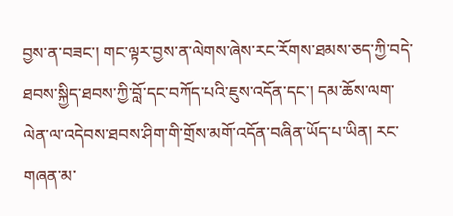བྱས་ན་བཟང་། གང་ལྟར་བྱས་ན་ལེགས་ཞེས་རང་རོགས་ཐམས་ཅད་ཀྱི་བདེ་ཐབས་སྐྱིད་ཐབས་ཀྱི་བློ་དང་བཀོད་པའི་ཇུས་འདོན་དང་། དམ་ཆོས་ལག་ལེན་ལ་འདེབས་ཐབས་ཤིག་གི་གྲོས་མགོ་འདོན་བཞིན་ཡོད་པ་ཡིན། རང་གཞན་མ་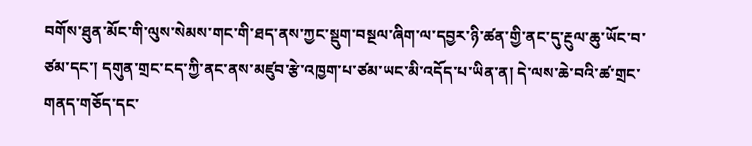བགོས་ཐུན་མོང་གི་ལུས་སེམས་གང་གི་ཐད་ནས་ཀྱང་སྡུག་བསྔལ་ཞིག་ལ་དབྱར་ཉི་ཚན་གྱི་ནང་དུ་རྔུལ་ཆུ་ཡོང་བ་ཙམ་དང་། དགུན་གྲང་ངད་ཀྱི་ནང་ནས་མཛུབ་རྩེ་འཁྱག་པ་ཙམ་ཡང་མི་འདོད་པ་ཡིན་ན། དེ་ལས་ཆེ་བའི་ཚ་གྲང་གནད་གཅོད་དང་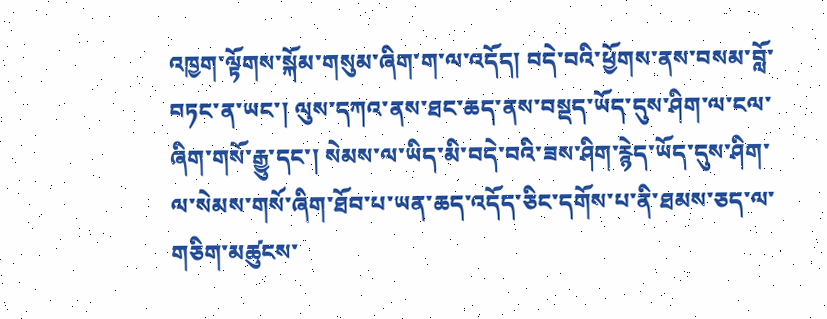འཁྱག་ལྟོགས་སྐོམ་གསུམ་ཞིག་ག་ལ་འདོད། བདེ་བའི་ཕྱོགས་ནས་བསམ་བློ་བཏང་ན་ཡང་། ལུས་དཀའ་ནས་ཐང་ཆད་ནས་བསྡད་ཡོད་དུས་ཤིག་ལ་ངལ་ཞིག་གསོ་རྒྱུ་དང་། སེམས་ལ་ཡིད་མི་བདེ་བའི་ཟས་ཤིག་རྙེད་ཡོད་དུས་ཤིག་ལ་སེམས་གསོ་ཞིག་ཐོབ་པ་ཡན་ཆད་འདོད་ཅིང་དགོས་པ་ནི་ཐམས་ཅད་ལ་གཅིག་མཚུངས་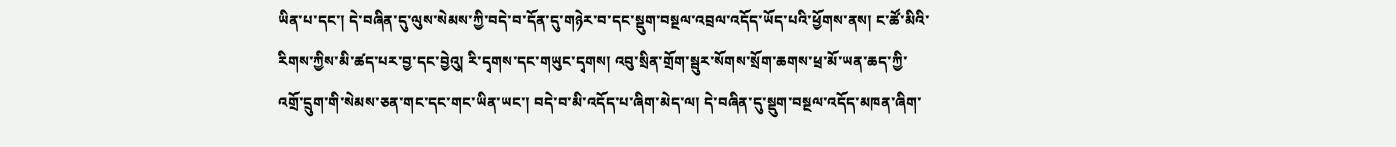ཡིན་པ་དང་། དེ་བཞིན་དུ་ལུས་སེམས་ཀྱི་བདེ་བ་དོན་དུ་གཉེར་བ་དང་སྡུག་བསྔལ་འབྲལ་འདོད་ཡོད་པའི་ཕྱོགས་ནས། ང་ཚོ་མིའི་རིགས་ཀྱིས་མི་ཚད་པར་བྱ་དང་བྱེའུ། རི་དྭགས་དང་གཡུང་དྭགས། འབུ་སྲིན་གྲོག་སྦུར་སོགས་སྲོག་ཆགས་ཕྲ་མོ་ཡན་ཆད་ཀྱི་འགྲོ་དྲུག་གི་སེམས་ཅན་གང་དང་གང་ཡིན་ཡང་། བདེ་བ་མི་འདོད་པ་ཞིག་མེད་ལ། དེ་བཞིན་དུ་སྡུག་བསྔལ་འདོད་མཁན་ཞིག་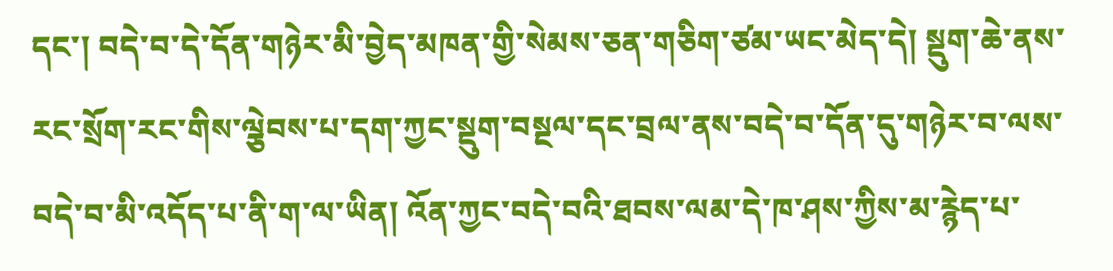དང་། བདེ་བ་དེ་དོན་གཉེར་མི་བྱེད་མཁན་གྱི་སེམས་ཅན་གཅིག་ཙམ་ཡང་མེད་དེ། སྡུག་ཆེ་ནས་རང་སྲོག་རང་གིས་ལྕེབས་པ་དག་ཀྱང་སྡུག་བསྔལ་དང་བྲལ་ནས་བདེ་བ་དོན་དུ་གཉེར་བ་ལས་བདེ་བ་མི་འདོད་པ་ནི་ག་ལ་ཡིན། འོན་ཀྱང་བདེ་བའི་ཐབས་ལམ་དེ་ཁ་ཤས་ཀྱིས་མ་རྙེད་པ་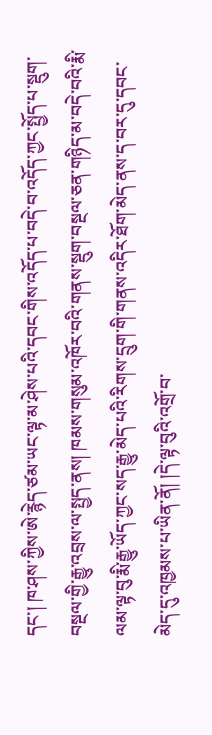དང་། ཁ་ཤས་ཀྱིས་ཨེ་རྙེད་ཙམ་ཡང་ལྟ་མ་ཤེས་པའི་དབང་གིས་འདོད་པ་བདེ་བ་འདོད་ཀྱང་སྤྱོད་པ་སྡུག་བསྔལ་གྱི་རྒྱུ་འབྲས་ལ་སྤྱད་ནས། ཁམས་གསུམ་འཁོར་བའི་གནས་སྡུག་བསྔལ་ཅན་གཉིད་མ་བདེ་བའི་རྨི་ལམ་ལྟ་བུ་རྨི་རྒྱུ་ཡོད་ཀྱང་སད་རྒྱུ་མེད་པའི་རིགས་དྲུག་གི་གནས་འདིར་ཐོག་མེད་ནས་ད་བར་དུ་དབང་མེད་དུ་འཁྱམས་པ་ཡིན་ནོ། །དེ་ལྟ་བུའི་འགྲོ་བ་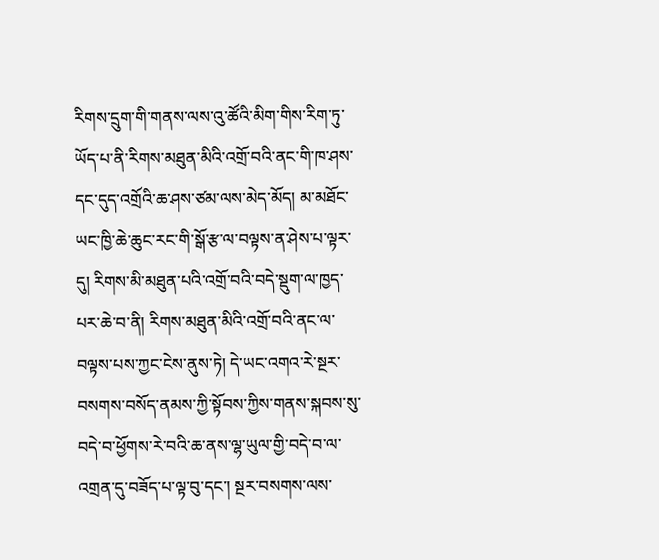རིགས་དྲུག་གི་གནས་ལས་འུ་ཚོའི་མིག་གིས་རིག་ཏུ་ཡོད་པ་ནི་རིགས་མཐུན་མིའི་འགྲོ་བའི་ནང་གི་ཁ་ཤས་དང་དུད་འགྲོའི་ཆ་ཤས་ཙམ་ལས་མེད་མོད། མ་མཐོང་ཡང་ཁྱི་ཆེ་ཆུང་རང་གི་སྒོ་རྩ་ལ་བལྟས་ན་ཤེས་པ་ལྟར་དུ། རིགས་མི་མཐུན་པའི་འགྲོ་བའི་བདེ་སྡུག་ལ་ཁྱད་པར་ཆེ་བ་ནི། རིགས་མཐུན་མིའི་འགྲོ་བའི་ནང་ལ་བལྟས་པས་ཀྱང་ངེས་ནུས་ཏེ། དེ་ཡང་འགའ་རེ་སྔར་བསགས་བསོད་ནམས་ཀྱི་སྟོབས་ཀྱིས་གནས་སྐབས་སུ་བདེ་བ་ཕྱོགས་རེ་བའི་ཆ་ནས་ལྷ་ཡུལ་གྱི་བདེ་བ་ལ་འགྲན་དུ་བཟོད་པ་ལྟ་བུ་དང་། སྔར་བསགས་ལས་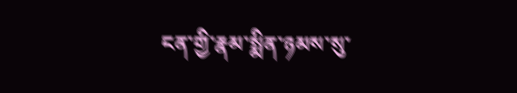ངན་གྱི་རྣམ་སྨིན་ཉམས་སུ་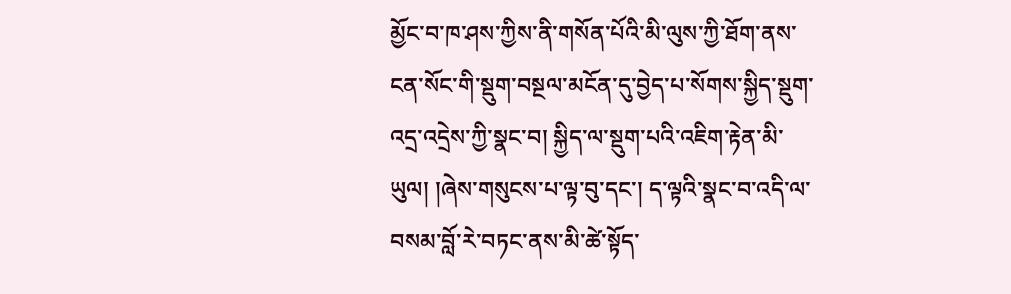མྱོང་བ་ཁ་ཤས་ཀྱིས་ནི་གསོན་པོའི་མི་ལུས་ཀྱི་ཐོག་ནས་ངན་སོང་གི་སྡུག་བསྔལ་མངོན་དུ་བྱེད་པ་སོགས་སྐྱིད་སྡུག་འདྲ་འདྲེས་ཀྱི་སྣང་བ། སྐྱིད་ལ་སྡུག་པའི་འཇིག་རྟེན་མི་ཡུལ། །ཞེས་གསུངས་པ་ལྟ་བུ་དང་། ད་ལྟའི་སྣང་བ་འདི་ལ་བསམ་བློ་རེ་བཏང་ནས་མི་ཚེ་སྟོད་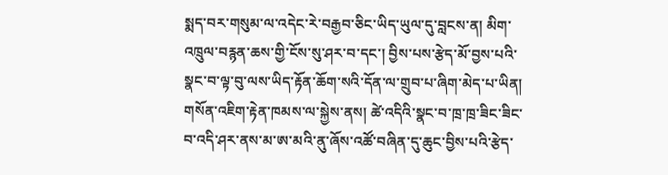སྨད་བར་གསུམ་ལ་འདེང་རེ་བརྒྱབ་ཅིང་ཡིད་ཡུལ་དུ་བླངས་ན། མིག་འཁྲུལ་བརྙན་ཆས་གྱི་ངོས་སུ་ཤར་བ་དང་། བྱིས་པས་རྩེད་མོ་བྱས་པའི་སྣང་བ་ལྟ་བུ་ལས་ཡིད་རྟོན་ཆོག་སའི་དོན་ལ་གྲུབ་པ་ཞིག་མེད་པ་ཡིན། གསོན་འཇིག་རྟེན་ཁམས་ལ་སྐྱེས་ནས། ཚེ་འདིའི་སྣང་བ་ཁྲ་ཁྲ་ཟིང་ཟིང་བ་འདི་ཤར་ནས་མ་ཨ་མའི་ནུ་ཞོས་འཚོ་བཞིན་དུ་ཆུང་བྱིས་པའི་རྩེད་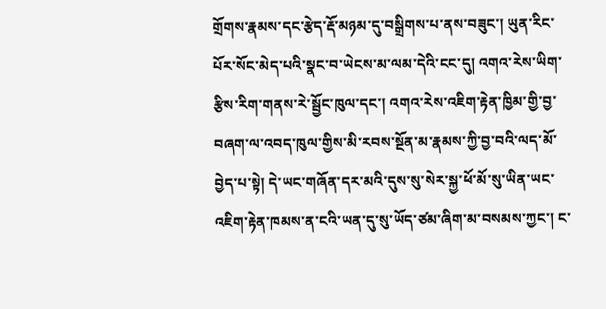གྲོགས་རྣམས་དང་རྩེད་རྡོ་མཉམ་དུ་བསྒྲིགས་པ་ནས་བཟུང་། ཡུན་རིང་པོར་སོང་མེད་པའི་སྣང་བ་ཡེངས་མ་ལམ་དེའི་ངང་དུ། འགའ་རེས་ཡིག་རྩིས་རིག་གནས་རེ་སྦྱོང་ཁུལ་དང་། འགའ་རེས་འཇིག་རྟེན་ཁྱིམ་གྱི་བྱ་བཞག་ལ་འབད་ཁུལ་གྱིས་མི་རབས་སྔོན་མ་རྣམས་ཀྱི་བྱ་བའི་ལད་མོ་བྱེད་པ་སྟེ། དེ་ཡང་གཞོན་དར་མའི་དུས་སུ་སེར་སྐྱ་ཕོ་མོ་སུ་ཡིན་ཡང་འཇིག་རྟེན་ཁམས་ན་ངའི་ཡན་དུ་སུ་ཡོད་ཙམ་ཞིག་མ་བསམས་ཀྱང་། ང་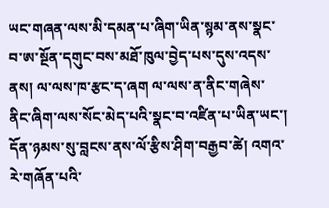ཡང་གཞན་ལས་མི་དམན་པ་ཞིག་ཡིན་སྙམ་ནས་སྣང་བ་ཨ་སྔོན་དགུང་བས་མཐོ་ཁུལ་བྱེད་པས་དུས་འདས་ནས། ལ་ལས་ཁ་རྩང་ད་ཞག ལ་ལས་ན་ནིང་གཞེས་ནིང་ཞིག་ལས་སོང་མེད་པའི་སྣང་བ་འཛིན་པ་ཡིན་ཡང་། དོན་ཉམས་སུ་བླངས་ནས་ལོ་རྩིས་ཤིག་བརྒྱབ་ཚེ། འགའ་རེ་གཞོན་པའི་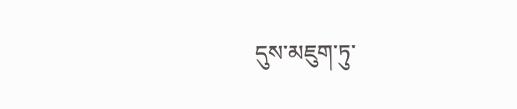དུས་མཇུག་ཏུ་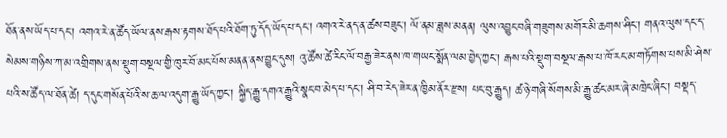ཐོན་ནས་ཡོད་པ་དང་། འགའ་རེ་ན་ཚོད་ཡོལ་ནས་རྒས་རྟགས་ཐོད་པའི་ཐོག་ཏུ་དོད་ཡོད་པ་དང་། འགའ་རེ་ནད་ན་ཚས་བཟུང་། ལོ་ནམ་ཟླས་མནན། ལུས་འབྱུང་བཞི་གཟུགས་མགོར་མི་ཆགས་ཤིང་། གནའ་ལུས་དང་ད་སེམས་གཉིས་ཀ་མ་འགྲིགས་ནས་སྡུག་བསྔལ་གྱི་ཁུར་བོ་མང་པོས་མནན་ནས་བྱུང་དུས། འུ་ཚོས་ཚེ་རིང་ལོ་བརྒྱ་ཟེར་ནས་ཁ་གཡང་སྨོན་ལམ་བྱེད་ཀྱང་། རྒས་པའི་སྡུག་བསྔལ་རྒས་པ་ཁོ་རང་མ་གཏོགས་པས་མི་ཤེས་པའི་ས་ཚོད་ལ་ཐོན་ཚེ། ད་དུང་གསོན་པོའི་ས་ཆ་ལ་འདུག་རྒྱུ་ཡོད་ཀྱང་། སྐྱིད་རྒྱུ་དགའ་རྒྱུའི་སྣང་བ་མེད་པ་དང་། ཤི་བ་རེད་ཟེར་ན་ཁྱིམ་ནོར་རྫས། པང་བུ་རྒྱུད། ཚ་ཉེ་གཞི་སོགས་མི་རྒྱུ་ཚང་མར་ཞེ་མཁྲེང་ཞིང་། བསྡད་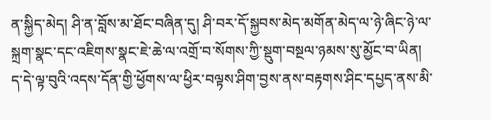ན་སྐྱིད་མེད། ཤི་ན་བློས་མ་ཐོང་བཞིན་དུ། ཤི་བར་དོ་སྐྱབས་མེད་མགོན་མེད་ལ་ཉེ་ཞིང་ཉེ་ལ་སྐྲག་སྣང་དང་འཇིགས་སྣང་ཇེ་ཆེ་ལ་འགྲོ་བ་སོགས་ཀྱི་སྡུག་བསྔལ་ཉམས་སུ་མྱོང་བ་ཡིན། ད་དེ་ལྟ་བུའི་འདས་དོན་གྱི་ཕྱོགས་ལ་ཕྱིར་བལྟས་ཤིག་བྱས་ནས་བརྟགས་ཤིང་དཔྱད་ནས་མི་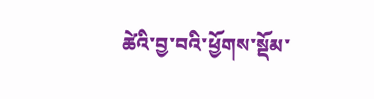ཚེའི་བྱ་བའི་ཕྱོགས་སྡོམ་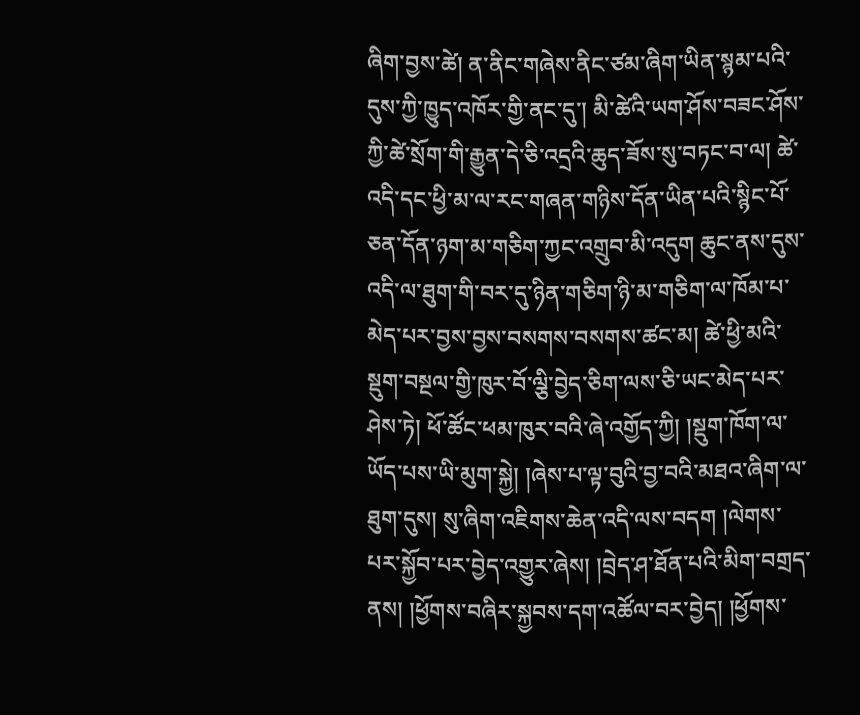ཞིག་བྱས་ཚེ། ན་ནིང་གཞེས་ནིང་ཙམ་ཞིག་ཡིན་སྙམ་པའི་དུས་ཀྱི་ཁྱུད་འཁོར་གྱི་ནང་དུ་། མི་ཚེའི་ཡག་ཤོས་བཟང་ཤོས་ཀྱི་ཚེ་སྲོག་གི་རྒྱུན་དེ་ཅི་འདྲའི་ཆུད་ཟོས་སུ་བཏང་བ་ལ། ཚེ་འདི་དང་ཕྱི་མ་ལ་རང་གཞན་གཉིས་དོན་ཡིན་པའི་སྙིང་པོ་ཅན་དོན་ཉག་མ་གཅིག་ཀྱང་འགྲུབ་མི་འདུག ཆུང་ནས་དུས་འདི་ལ་ཐུག་གི་བར་དུ་ཉིན་གཅིག་ཉི་མ་གཅིག་ལ་ཁོམ་པ་མེད་པར་བྱས་བྱས་བསགས་བསགས་ཚང་མ། ཚེ་ཕྱི་མའི་སྡུག་བསྔལ་གྱི་ཁུར་བོ་ལྕི་བྱེད་ཅིག་ལས་ཅི་ཡང་མེད་པར་ཤེས་ཏེ། ཕོ་ཚོང་ཕམ་ཁུར་བའི་ཞེ་འགྱོད་ཀྱི། །སྡུག་ཁོག་ལ་ཡོད་པས་ཡི་མུག་སྐྱེ། །ཞེས་པ་ལྟ་བུའི་བྱ་བའི་མཐའ་ཞིག་ལ་ཐུག་དུས། སུ་ཞིག་འཇིགས་ཆེན་འདི་ལས་བདག །ལེགས་པར་སྐྱོབ་པར་བྱེད་འགྱུར་ཞེས། །བྲེད་ཤ་ཐོན་པའི་མིག་བགྲད་ནས། །ཕྱོགས་བཞིར་སྐྱབས་དག་འཚོལ་བར་བྱེད། །ཕྱོགས་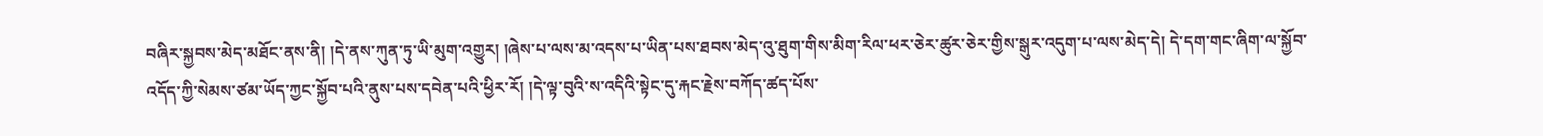བཞིར་སྐྱབས་མེད་མཐོང་ནས་ནི། །དེ་ནས་ཀུན་ཏུ་ཡི་མུག་འགྱུར། །ཞེས་པ་ལས་མ་འདས་པ་ཡིན་པས་ཐབས་མེད་འུ་ཐུག་གིས་མིག་རིལ་ཕར་ཅེར་ཚུར་ཅེར་གྱིས་སྒུར་འདུག་པ་ལས་མེད་དེ། དེ་དག་གང་ཞིག་ལ་སྐྱོབ་འདོད་ཀྱི་སེམས་ཙམ་ཡོད་ཀྱང་སྐྱོབ་པའི་ནུས་པས་དབེན་པའི་ཕྱིར་རོ། །དེ་ལྟ་བུའི་ས་འདིའི་སྟེང་དུ་རྐང་རྗེས་བཀོད་ཚད་པོས་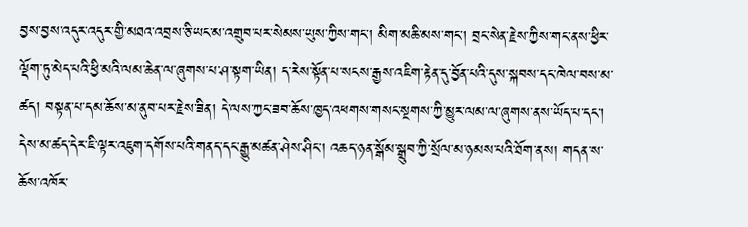བྱས་བྱས་འདུར་འདུར་གྱི་མཐའ་འབྲས་ཅི་ཡང་མ་འགྲུབ་པར་སེམས་ཡུས་ཀྱིས་གང་། མིག་མཆི་མས་གང་། བྲང་སེན་རྗེས་ཀྱིས་གང་ནས་ཕྱིར་ལྡོག་ཏུ་མེད་པའི་ཕྱི་མའི་ལམ་ཆེན་ལ་ཞུགས་པ་ཤ་སྟག་ཡིན། ད་རེས་སྟོན་པ་སངས་རྒྱས་འཇིག་རྟེན་དུ་བྱོན་པའི་དུས་སྐབས་དང་ཁེལ་བས་མ་ཚད། བསྟན་པ་དམ་ཆོས་མ་ནུབ་པར་རྗེས་ཟིན། དེ་ལས་ཀྱང་ཟབ་ཆོས་ཁྱད་འཕགས་གསང་སྔགས་ཀྱི་མྱུར་ལམ་ལ་ཞུགས་ནས་ཡོད་པ་དང་། དེས་མ་ཚད་དེར་ཇི་ལྟར་འཇུག་དགོས་པའི་གནད་དང་རྒྱུ་མཚན་ཤེས་ཤིང་། འཆད་ཉན་སྒོམ་སྒྲུབ་ཀྱི་སྲོལ་མ་ཉམས་པའི་ཐོག་ནས། གདན་ས་ཆོས་འཁོར་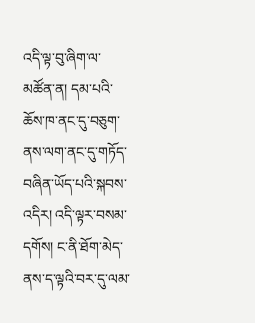འདི་ལྟ་བུ་ཞིག་ལ་མཚོན་ན། དམ་པའི་ཆོས་ཁ་ནང་དུ་བཅུག་ནས་ལག་ནང་དུ་གཏོད་བཞིན་ཡོད་པའི་སྐབས་འདིར། འདི་ལྟར་བསམ་དགོས། ང་ནི་ཐོག་མེད་ནས་ད་ལྟའི་བར་དུ་ལམ་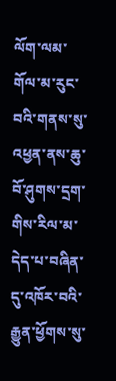ལོག་ལམ་གོལ་མ་རུང་བའི་གནས་སུ་འཕྱན་ནས་ཆུ་བོ་ཤུགས་དྲག་གིས་རིལ་མ་དེད་པ་བཞིན་དུ་འཁོར་བའི་རྒྱུན་ཕྱོགས་སུ་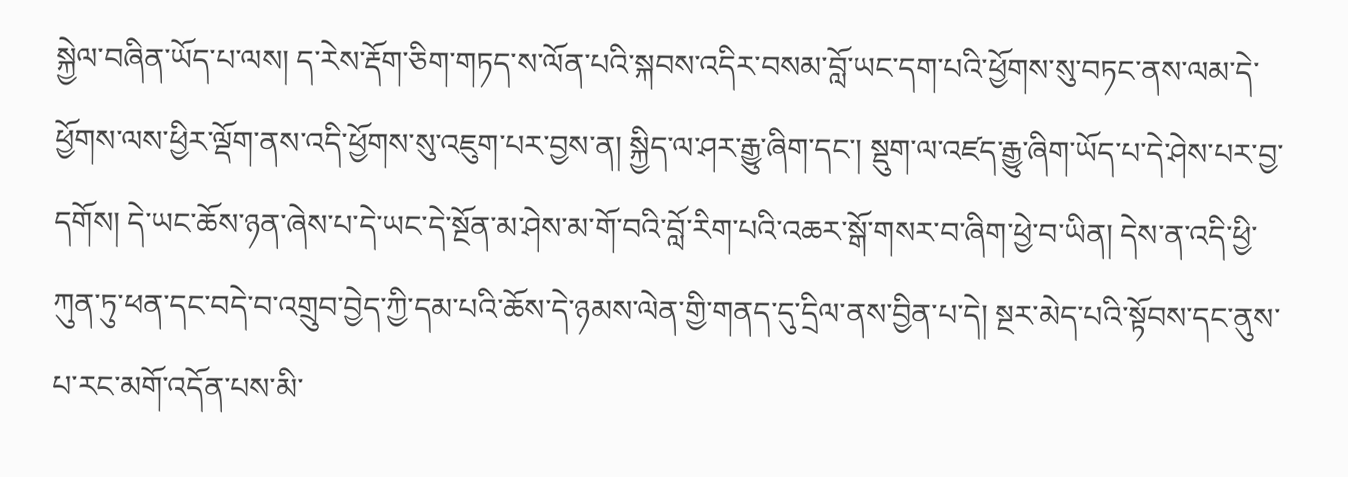སྐྱེལ་བཞིན་ཡོད་པ་ལས། ད་རེས་རྡོག་ཅིག་གཏད་ས་ལོན་པའི་སྐབས་འདིར་བསམ་བློ་ཡང་དག་པའི་ཕྱོགས་སུ་བཏང་ནས་ལམ་དེ་ཕྱོགས་ལས་ཕྱིར་ལྡོག་ནས་འདི་ཕྱོགས་སུ་འཇུག་པར་བྱས་ན། སྐྱིད་ལ་ཤར་རྒྱུ་ཞིག་དང་། སྡུག་ལ་འཛད་རྒྱུ་ཞིག་ཡོད་པ་དེ་ཤེས་པར་བྱ་དགོས། དེ་ཡང་ཆོས་ཉན་ཞེས་པ་དེ་ཡང་དེ་སྔོན་མ་ཤེས་མ་གོ་བའི་བློ་རིག་པའི་འཆར་སྒོ་གསར་བ་ཞིག་ཕྱེ་བ་ཡིན། དེས་ན་འདི་ཕྱི་ཀུན་ཏུ་ཕན་དང་བདེ་བ་འགྲུབ་བྱེད་ཀྱི་དམ་པའི་ཆོས་དེ་ཉམས་ལེན་གྱི་གནད་དུ་དྲིལ་ནས་བྱིན་པ་དེ། སྔར་མེད་པའི་སྟོབས་དང་ནུས་པ་རང་མགོ་འདོན་པས་མི་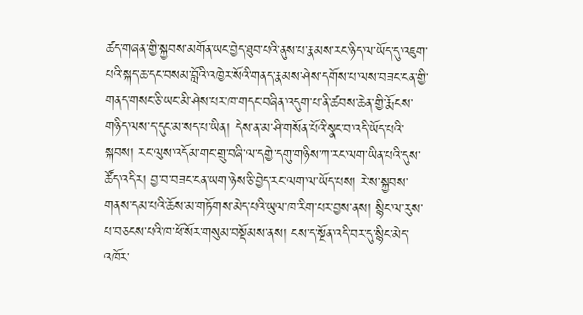ཚད་གཞན་གྱི་སྐྱབས་མགོན་ཡང་བྱེད་ཐུབ་པའི་ནུས་པ་རྣམས་རང་ཉིད་ལ་ཡོད་དུ་འཇུག་པའི་སྐད་ཆ་དང་བསམ་བློའི་འཁྱེར་སོའི་གནད་རྣམས་ཤེས་དགོས་པ་ལས་བཟང་ངན་གྱི་གནད་གསང་ཅི་ཡང་མི་ཤེས་པར་ཁ་གདང་བཞིན་འདུག་པ་ནི་ཚབས་ཆེན་གྱི་རྨོངས་གཉིད་ལས་ད་དུང་མ་སད་པ་ཡིན། དེས་ན་མ་ཤི་གསོན་པོའི་སྣང་བ་འདི་ཡོད་པའི་སྐབས། རང་ལུས་འདོམ་གང་གྲུ་བཞི་ལ་དགྱེ་དགུ་གཉིས་ཀ་རང་ལག་ཡིན་པའི་དུས་ཚོད་འདིར། བྱ་བ་བཟང་ངན་ཡག་ཉེས་ཅི་བྱེད་རང་ལག་ལ་ཡོད་པས། རེ་ས་སྐྱབས་གནས་དམ་པའི་ཆོས་མ་གཏོགས་མེད་པའི་ཡུལ་ཁ་རིག་པར་བྱས་ནས། སྙིང་ལ་རུས་པ་བཅངས་པའི་ཁ་ཕོ་སོར་གསུམ་བསྡོམས་ནས། ངས་ད་སྔོན་འདི་བར་དུ་སྙིང་མེད་འཁོར་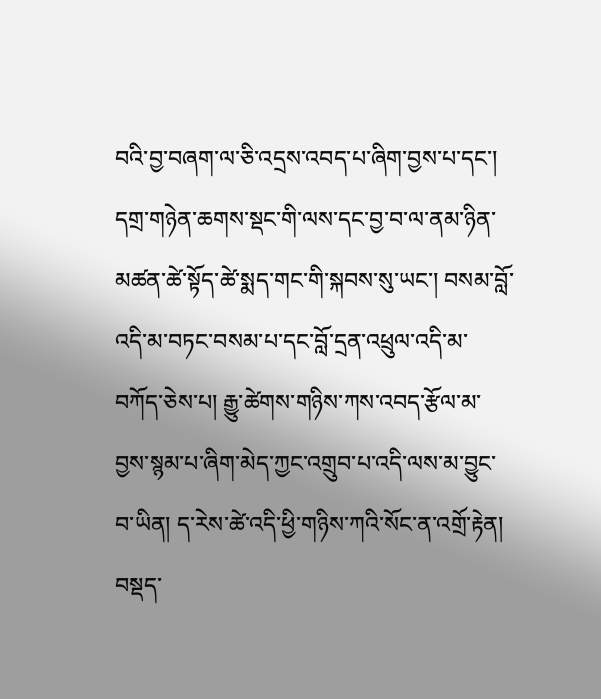བའི་བྱ་བཞག་ལ་ཅི་འདྲས་འབད་པ་ཞིག་བྱས་པ་དང་། དགྲ་གཉེན་ཆགས་སྡང་གི་ལས་དང་བྱ་བ་ལ་ནམ་ཉིན་མཚན་ཚེ་སྟོད་ཚེ་སྨད་གང་གི་སྐབས་སུ་ཡང་། བསམ་བློ་འདི་མ་བཏང་བསམ་པ་དང་བློ་དྲན་འཕྲུལ་འདི་མ་བཀོད་ཅེས་པ། རྒྱུ་ཚེགས་གཉིས་ཀས་འབད་རྩོལ་མ་བྱས་སྙམ་པ་ཞིག་མེད་ཀྱང་འགྲུབ་པ་འདི་ལས་མ་བྱུང་བ་ཡིན། ད་རེས་ཚེ་འདི་ཕྱི་གཉིས་ཀའི་སོང་ན་འགྲོ་རྟེན། བསྡད་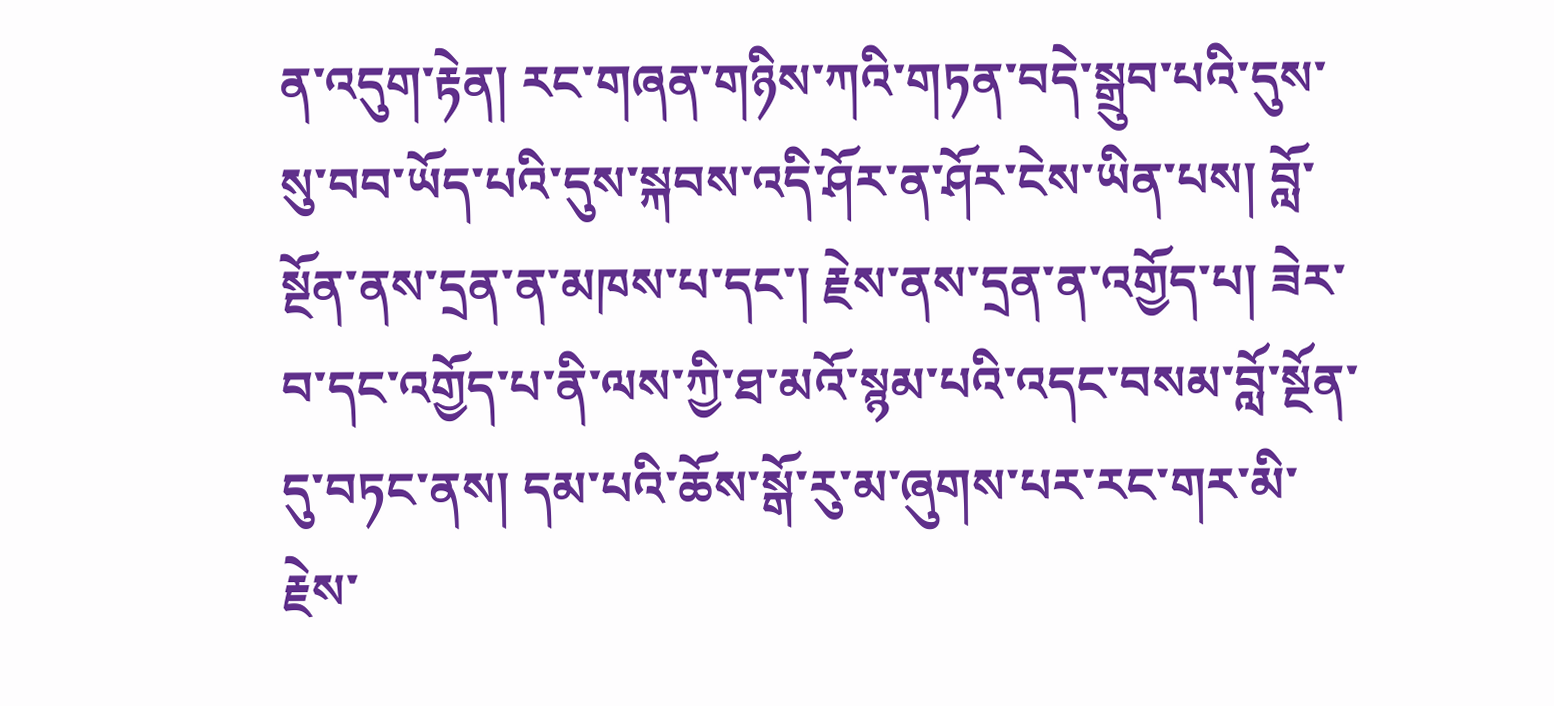ན་འདུག་རྟེན། རང་གཞན་གཉིས་ཀའི་གཏན་བདེ་སྒྲུབ་པའི་དུས་སུ་བབ་ཡོད་པའི་དུས་སྐབས་འདི་ཤོར་ན་ཤོར་ངེས་ཡིན་པས། བློ་སྔོན་ནས་དྲན་ན་མཁས་པ་དང་། རྗེས་ནས་དྲན་ན་འགྱོད་པ། ཟེར་བ་དང་འགྱོད་པ་ནི་ལས་ཀྱི་ཐ་མའོ་སྙམ་པའི་འདང་བསམ་བློ་སྔོན་དུ་བཏང་ནས། དམ་པའི་ཆོས་སྒོ་རུ་མ་ཞུགས་པར་རང་གར་མི་རྗེས་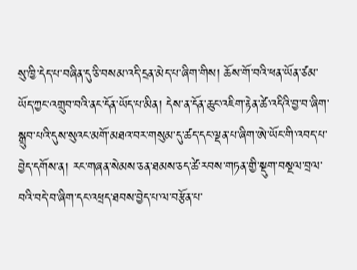སུ་ཁྱི་དེད་པ་བཞིན་དུ་ཅི་བསམ་འདི་དྲན་མེད་པ་ཞིག་གིས། ཆོས་གོ་བའི་ཕན་ཡོན་ཙམ་ཡོད་ཀྱང་འགྲུབ་བའི་ནང་དོན་ཡོད་པ་མིན། དེས་ན་དོན་ཆུང་འཇིག་རྟེན་ཚེ་འདིའི་བྱ་བ་ཞིག་སྒྲུབ་པའི་དུས་སུའང་མགོ་མཐའ་བར་གསུམ་དུ་ཚད་དང་ལྡན་པ་ཞིག་ཨེ་ཡོང་གི་འབད་པ་བྱེད་དགོས་ན། རང་གཞན་སེམས་ཅན་ཐམས་ཅད་ཚེ་རབས་གཏན་གྱི་སྡུག་བསྔལ་བྲལ་བའི་བདེ་བ་ཞིག་དང་འཕྲད་ཐབས་བྱེད་པ་ལ་བརྩོན་པ་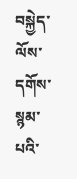བསྐྱེད་ལོས་དགོས་སྙམ་པའི་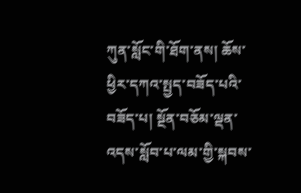ཀུན་སློང་གི་ཐོག་ནས། ཆོས་ཕྱིར་དཀའ་སྤྱད་བཟོད་པའི་བཟོད་པ། སྔོན་བཅོམ་ལྡན་འདས་སློབ་པ་ལམ་གྱི་སྐབས་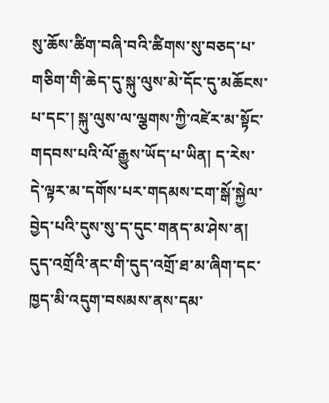སུ་ཆོས་ཚིག་བཞི་བའི་ཚིགས་སུ་བཅད་པ་གཅིག་གི་ཆེད་དུ་སྐུ་ལུས་མེ་དོང་དུ་མཆོངས་པ་དང་། སྐུ་ལུས་ལ་ལྕགས་ཀྱི་འཛེར་མ་སྟོང་གདབས་པའི་ལོ་རྒྱུས་ཡོད་པ་ཡིན། ད་རེས་དེ་ལྟར་མ་དགོས་པར་གདམས་ངག་སྒོ་སྐྱེལ་བྱེད་པའི་དུས་སུ་ད་དུང་གནད་མ་ཤེས་ན། དུད་འགྲོའི་ནང་གི་དུད་འགྲོ་ཐ་མ་ཞིག་དང་ཁྱད་མི་འདུག་བསམས་ནས་དམ་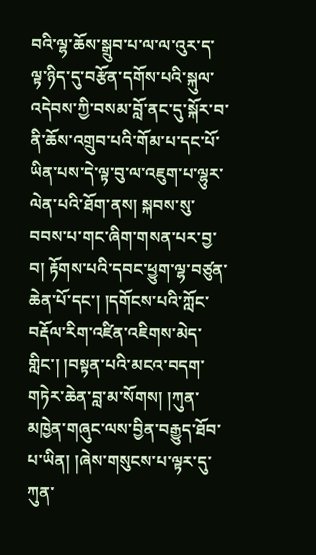བའི་ལྷ་ཆོས་སྒྲུབ་པ་ལ་ལ་འུར་ད་ལྟ་ཉིད་དུ་བརྩོན་དགོས་པའི་སྐུལ་འདེབས་ཀྱི་བསམ་བློ་ནང་དུ་སྐོར་བ་ནི་ཆོས་འགྲུབ་པའི་གོམ་པ་དང་པོ་ཡིན་པས་དེ་ལྟ་བུ་ལ་འཇུག་པ་ལྷུར་ལེན་པའི་ཐོག་ནས། སྐབས་སུ་བབས་པ་གང་ཞིག་གསན་པར་བྱ་བ། རྟོགས་པའི་དབང་ཕྱུག་ལྷ་བཙུན་ཆེན་པོ་དང་། །དགོངས་པའི་ཀློང་བརྡོལ་རིག་འཛིན་འཇིགས་མེད་གླིང་། །བསྟན་པའི་མངའ་བདག་གཏེར་ཆེན་བླ་མ་སོགས། །ཀུན་མཁྱེན་གཞུང་ལས་བྱིན་བརྒྱུད་ཐོབ་པ་ཡིན། །ཞེས་གསུངས་པ་ལྟར་དུ་ཀུན་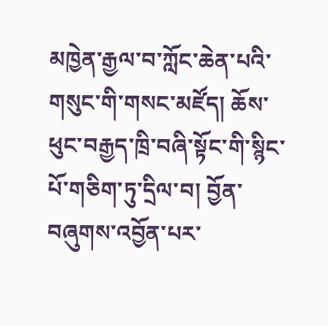མཁྱེན་རྒྱལ་བ་ཀློང་ཆེན་པའི་གསུང་གི་གསང་མཛོད། ཆོས་ཕུང་བརྒྱད་ཁྲི་བཞི་སྟོང་གི་སྙིང་པོ་གཅིག་ཏུ་དྲིལ་བ། བྱོན་བཞུགས་འབྱོན་པར་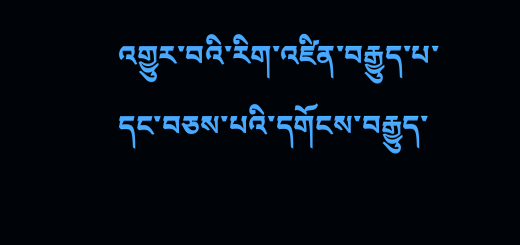འགྱུར་བའི་རིག་འཛིན་བརྒྱུད་པ་དང་བཅས་པའི་དགོངས་བརྒྱུད་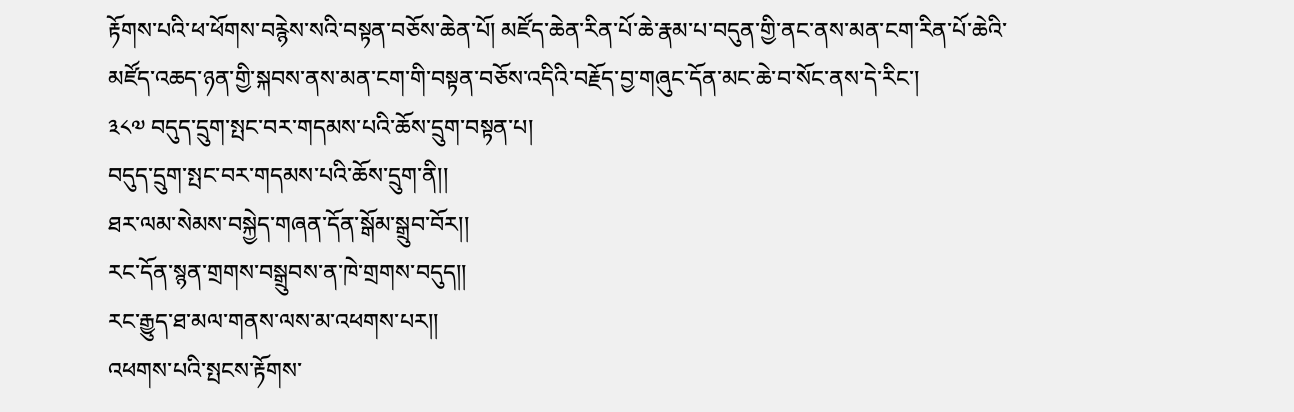རྟོགས་པའི་ཕ་ཕོགས་བརྙེས་སའི་བསྟན་བཅོས་ཆེན་པོ། མཛོད་ཆེན་རིན་པོ་ཆེ་རྣམ་པ་བདུན་གྱི་ནང་ནས་མན་ངག་རིན་པོ་ཆེའི་མཛོད་འཆད་ཉན་གྱི་སྐབས་ནས་མན་ངག་གི་བསྟན་བཅོས་འདིའི་བརྗོད་བྱ་གཞུང་དོན་མང་ཆེ་བ་སོང་ནས་དེ་རིང་།
༣༨༧ བདུད་དྲུག་སྤང་བར་གདམས་པའི་ཆོས་དྲུག་བསྟན་པ།
བདུད་དྲུག་སྤང་བར་གདམས་པའི་ཆོས་དྲུག་ནི།།
ཐར་ལམ་སེམས་བསྐྱེད་གཞན་དོན་སྒོམ་སྒྲུབ་བོར།།
རང་དོན་སྙན་གྲགས་བསྒྲུབས་ན་ཁེ་གྲགས་བདུད།།
རང་རྒྱུད་ཐ་མལ་གནས་ལས་མ་འཕགས་པར།།
འཕགས་པའི་སྤངས་རྟོགས་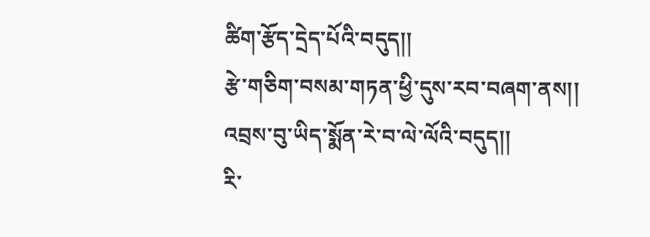ཚིག་རྩོད་དྲེད་པོའི་བདུད།།
རྩེ་གཅིག་བསམ་གཏན་ཕྱི་དུས་རབ་བཞག་ནས།།
འབྲས་བུ་ཡིད་སྨོན་རེ་བ་ལེ་ལོའི་བདུད།།
རི་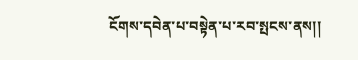ངོགས་དབེན་པ་བསྟེན་པ་རབ་སྤངས་ནས།།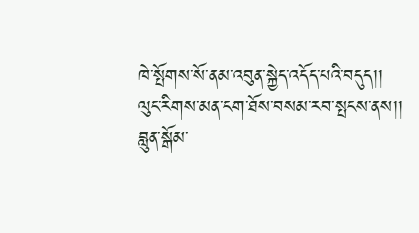ཁེ་སྤོགས་སོ་ནམ་འབུན་སྐྱེད་འདོད་པའི་བདུད།།
ལུང་རིགས་མན་ངག་ཐོས་བསམ་རབ་སྤངས་ནས།།
བླུན་སྒོམ་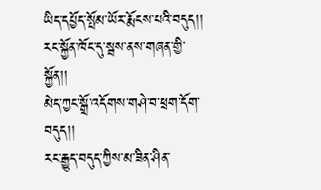ཡིད་དཔྱོད་སྤོམ་ཡོར་རྨོངས་པའི་བདུད།།
རང་སྐྱོན་ཁོང་དུ་སྦས་ནས་གཞན་གྱི་སྐྱོན།།
མེད་ཀྱང་སྒྲོ་འདོགས་གཤེ་བ་ཕྲག་དོག་བདུད།།
རང་རྒྱུད་བདུད་ཀྱིས་མ་ཟིན་ཤིན་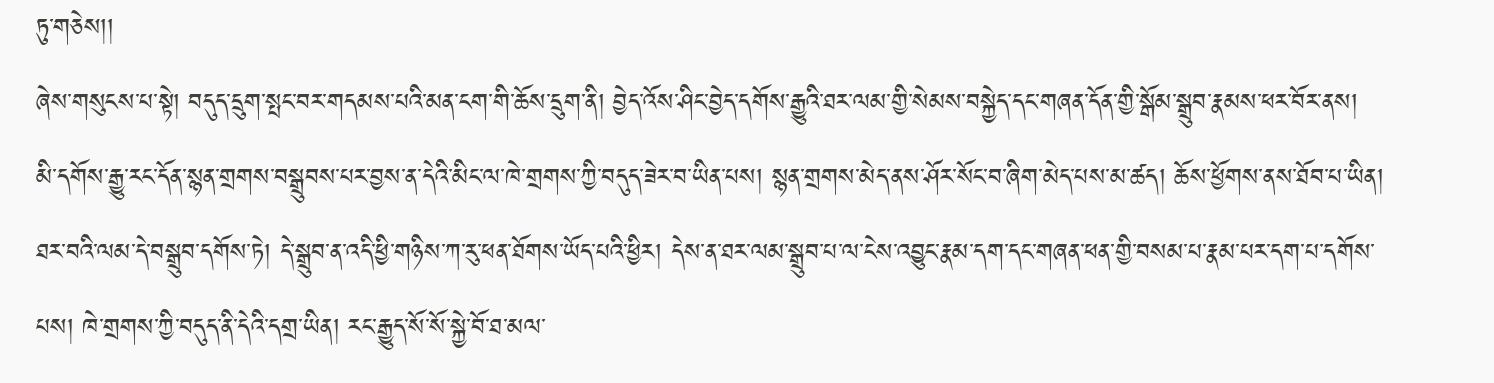ཏུ་གཅེས།།
ཞེས་གསུངས་པ་སྟེ། བདུད་དྲུག་སྤང་བར་གདམས་པའི་མན་ངག་གི་ཆོས་དྲུག་ནི། བྱེད་འོས་ཤིང་བྱེད་དགོས་རྒྱུའི་ཐར་ལམ་གྱི་སེམས་བསྐྱེད་དང་གཞན་དོན་གྱི་སྒོམ་སྒྲུབ་རྣམས་ཕར་བོར་ནས། མི་དགོས་རྒྱུ་རང་དོན་སྙན་གྲགས་བསྒྲུབས་པར་བྱས་ན་དེའི་མིང་ལ་ཁེ་གྲགས་ཀྱི་བདུད་ཟེར་བ་ཡིན་པས། སྙན་གྲགས་མེད་ནས་ཤོར་སོང་བ་ཞིག་མེད་པས་མ་ཚད། ཆོས་ཕྱོགས་ནས་ཐོབ་པ་ཡིན། ཐར་བའི་ལམ་དེ་བསྒྲུབ་དགོས་ཏེ། དེ་སྒྲུབ་ན་འདི་ཕྱི་གཉིས་ཀ་རུ་ཕན་ཐོགས་ཡོད་པའི་ཕྱིར། དེས་ན་ཐར་ལམ་སྒྲུབ་པ་ལ་ངེས་འབྱུང་རྣམ་དག་དང་གཞན་ཕན་གྱི་བསམ་པ་རྣམ་པར་དག་པ་དགོས་པས། ཁེ་གྲགས་ཀྱི་བདུད་ནི་དེའི་དགྲ་ཡིན། རང་རྒྱུད་སོ་སོ་སྐྱེ་བོ་ཐ་མལ་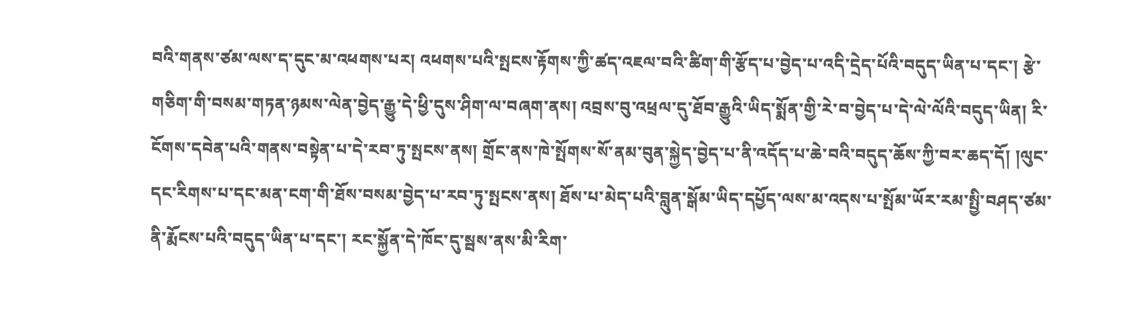བའི་གནས་ཙམ་ལས་ད་དུང་མ་འཕགས་པར། འཕགས་པའི་སྤངས་རྟོགས་ཀྱི་ཚད་འཇལ་བའི་ཚིག་གི་རྩོད་པ་བྱེད་པ་འདི་དྲེད་པོའི་བདུད་ཡིན་པ་དང་། རྩེ་གཅིག་གི་བསམ་གཏན་ཉམས་ལེན་བྱེད་རྒྱུ་དེ་ཕྱི་དུས་ཤིག་ལ་བཞག་ནས། འབྲས་བུ་འཕྲལ་དུ་ཐོབ་རྒྱུའི་ཡིད་སྨོན་གྱི་རེ་བ་བྱེད་པ་དེ་ལེ་ལོའི་བདུད་ཡིན། རི་ངོགས་དབེན་པའི་གནས་བསྟེན་པ་དེ་རབ་ཏུ་སྤངས་ནས། གྲོང་ནས་ཁེ་སྤོགས་སོ་ནམ་བུན་སྐྱེད་བྱེད་པ་ནི་འདོད་པ་ཆེ་བའི་བདུད་ཆོས་ཀྱི་བར་ཆད་དོ། །ལུང་དང་རིགས་པ་དང་མན་ངག་གི་ཐོས་བསམ་བྱེད་པ་རབ་ཏུ་སྤངས་ནས། ཐོས་པ་མེད་པའི་བླུན་སྒོམ་ཡིད་དཔྱོད་ལས་མ་འདས་པ་སྤོམ་ཡོར་རམ་སྤྱི་བཤད་ཙམ་ནི་རྨོངས་པའི་བདུད་ཡིན་པ་དང་། རང་སྐྱོན་དེ་ཁོང་དུ་སྦས་ནས་མི་རིག་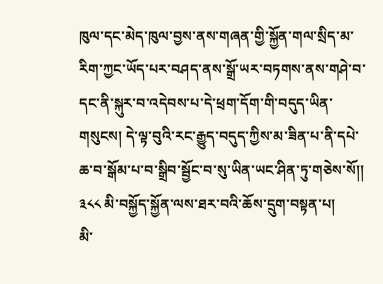ཁུལ་དང་མེད་ཁུལ་བྱས་ནས་གཞན་གྱི་སྐྱོན་གལ་སྲིད་མ་རིག་ཀྱང་ཡོད་པར་བཤད་ནས་སྒྲོ་ཡར་བཏགས་ནས་གཤེ་བ་དང་ནི་སྐུར་བ་འདེབས་པ་དེ་ཕྲག་དོག་གི་བདུད་ཡིན་གསུངས། དེ་ལྟ་བུའི་རང་རྒྱུད་བདུད་ཀྱིས་མ་ཟིན་པ་ནི་དཔེ་ཆ་བ་སྒོམ་པ་བ་སྒྲིབ་སྦྱོང་བ་སུ་ཡིན་ཡང་ཤིན་ཏུ་གཅེས་སོ།།
༣༨༨ མི་བསྐྱོད་སྐྱོན་ལས་ཐར་བའི་ཆོས་དྲུག་བསྟན་པ།
མི་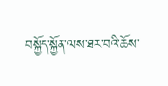བསྐྱོད་སྐྱོན་ལས་ཐར་བའི་ཆོས་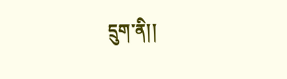དྲུག་ནི།།